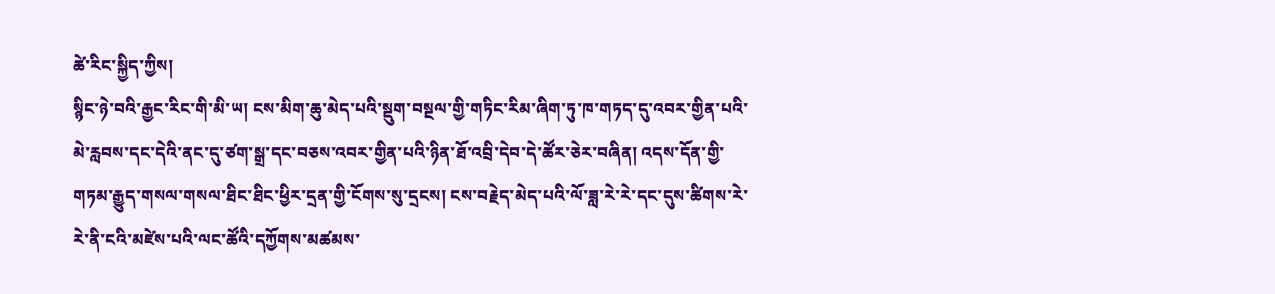ཚེ་རིང་སྐྱིད་ཀྱིས།
སྙིང་ཉེ་བའི་རྒྱང་རིང་གི་མི་ཡ། ངས་མིག་ཆུ་མེད་པའི་སྡུག་བསྔལ་གྱི་གཏིང་རིམ་ཞིག་ཏུ་ཁ་གཏད་དུ་འབར་གྱིན་པའི་མེ་རླབས་དང་དེའི་ནང་དུ་ཙག་སྒྲ་དང་བཅས་འབར་གྱིན་པའི་ཉིན་ཐོ་འབྲི་དེབ་དེ་ཚོར་ཅེར་བཞིན། འདས་དོན་གྱི་གཏམ་རྒྱུད་གསལ་གསལ་ཐིང་ཐིང་ཕྱིར་དྲན་གྱི་ངོགས་སུ་དྲངས། ངས་བརྗེད་མེད་པའི་ལོ་ཟླ་རེ་རེ་དང་དུས་ཚིགས་རེ་རེ་ནི་ངའི་མཛེས་པའི་ལང་ཚོའི་དཀྱོགས་མཚམས་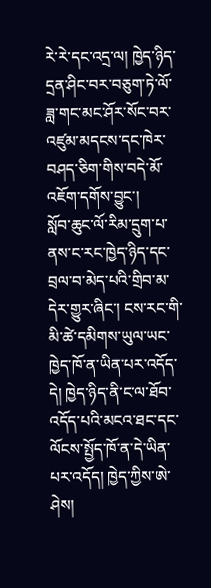རེ་རེ་དང་འདྲ་ལ། ཁྱེད་ཉིད་དྲན་ཤིང་བར་བཅུག་ཏེ་ལོ་ཟླ་གང་མང་ཤོར་སོང་བར་འཛུམ་མདངས་དང་ཁེར་བཤད་ཅིག་གིས་བདེ་མོ་འཇོག་དགོས་བྱུང་།
སློབ་ཆུང་ལོ་རིམ་དྲུག་པ་ནས་ང་རང་ཁྱེད་ཉིད་དང་བྲལ་བ་མེད་པའི་གྲིབ་མ་དེར་གྱུར་ཞིང་། ངས་རང་གི་མི་ཚེ་དམིགས་ཡུལ་ཡང་ཁྱེད་ཁོ་ན་ཡིན་པར་འདོད་དེ། ཁྱེད་ཉིད་ནི་ང་ལ་ཐོབ་འདོད་པའི་མངའ་ཐང་དང་ལོངས་སྤྱོད་ཁོ་ན་དེ་ཡིན་པར་འདོད། ཁྱེད་ཀྱིས་ཨེ་ཤེས།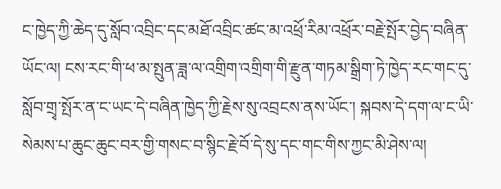ང་ཁྱེད་ཀྱི་ཆེད་དུ་སློབ་འབྲིང་དང་མཐོ་འབྲིང་ཚང་མ་འཕྲོ་རིམ་འཕྲོར་བརྗེ་སྤོར་བྱེད་བཞིན་ཡོང་ལ། ངས་རང་གི་ཕ་མ་སྤུན་ཟླ་ལ་འགྲིག་འགྲིག་གི་རྫུན་གཏམ་སྒྲིག་ཏེ་ཁྱེད་རང་གང་དུ་སློབ་གྲྭ་སྤོར་ན་ང་ཡང་དེ་བཞིན་ཁྱེད་ཀྱི་རྗེས་སུ་འབྲངས་ནས་ཡོང་། སྐབས་དེ་དག་ལ་ང་ཡི་སེམས་པ་ཆུང་ཆུང་བར་གྱི་གསང་བ་སྙིང་རྗེ་བོ་དེ་སུ་དང་གང་གིས་ཀྱང་མི་ཤེས་ལ།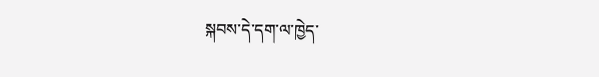སྐབས་དེ་དག་ལ་ཁྱེད་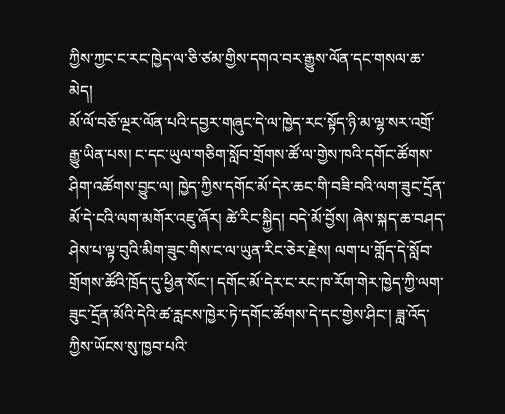ཀྱིས་ཀྱང་ང་རང་ཁྱེད་ལ་ཅི་ཙམ་གྱིས་དགའ་བར་རྒྱུས་ལོན་དང་གསལ་ཆ་མེད།
མོ་ལོ་བཅོ་ལྔར་ལོན་པའི་དབྱར་གཞུང་དེ་ལ་ཁྱེད་རང་སྟོད་ཉི་མ་ལྷ་སར་འགྲོ་རྒྱུ་ཡིན་པས། ང་དང་ཡུལ་གཅིག་སློབ་གྲོགས་ཚོ་ལ་གྱེས་ཁའི་དགོང་ཚོགས་ཤིག་འཚོགས་བྱུང་ལ། ཁྱེད་ཀྱིས་དགོང་མོ་དེར་ཆང་གི་བཟི་བའི་ལག་ཟུང་དྲོན་མོ་དེ་ངའི་ལག་མགོར་འཇུ་ཞོར། ཚེ་རིང་སྐྱིད། བདེ་མོ་བྱོས། ཞེས་སྐད་ཆ་བཤད་ཤེས་པ་ལྟ་བུའི་མིག་ཟུང་གིས་ང་ལ་ཡུན་རིང་ཅེར་རྗེས། ལག་པ་གློད་དེ་སློབ་གྲོགས་ཚོའི་ཁྲོད་དུ་ཕྱིན་སོང་། དགོང་མོ་དེར་ང་རང་ཁ་རོག་གེར་ཁྱེད་ཀྱི་ལག་ཟུང་དྲོན་མོའི་དེའི་ཚ་རླངས་ཁྱེར་ཏེ་དགོང་ཚོགས་དེ་དང་གྱེས་ཤིང་། ཟླ་འོད་ཀྱིས་ཡོངས་སུ་ཁྱབ་པའི་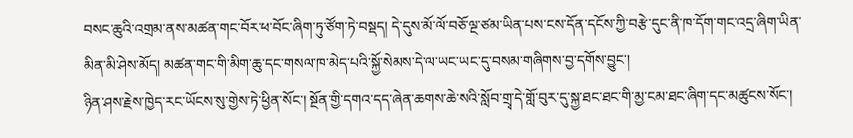བསང་ཆུའི་འགྲམ་ནས་མཚན་གང་བོར་ཕ་བོང་ཞིག་ཏུ་ཙོག་ཏེ་བསྡད། དེ་དུས་མོ་ལོ་བཅོ་ལྔ་ཙམ་ཡིན་པས་ངས་དོན་དངོས་ཀྱི་བརྩེ་དུང་ནི་ཁ་དོག་གང་འདྲ་ཞིག་ཡིན་མིན་མི་ཤེས་མོད། མཚན་གང་གི་མིག་ཆུ་དང་གསལ་ཁ་མེད་པའི་སྐྱོ་སེམས་དེ་ལ་ཡང་ཡང་དུ་བསམ་གཞིགས་བྱ་དགོས་བྱུང་།
ཉིན་ཤས་རྗེས་ཁྱེད་རང་ཡོངས་སུ་གྱེས་ཏེ་ཕྱིན་སོང་། སྔོན་གྱི་དགའ་དད་ཞེན་ཆགས་ཆེ་སའི་སློབ་གྲྭ་དེ་གློ་བུར་དུ་སྐྱ་ཐང་ཐང་གི་མྱ་ངམ་ཐང་ཞིག་དང་མཚུངས་སོང་།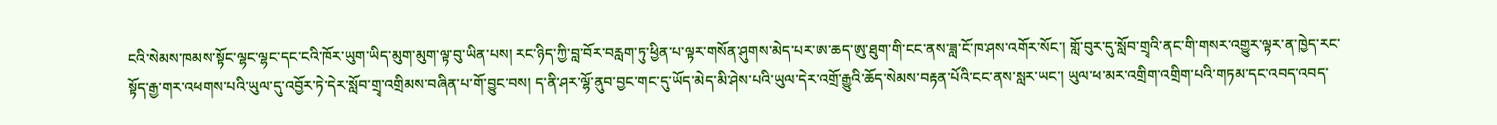ངའི་སེམས་ཁམས་སྟོང་ལྷང་ལྷང་དང་ངའི་ཁོར་ཡུག་ཡིད་མུག་མུག་ལྟ་བུ་ཡིན་པས། རང་ཉིད་ཀྱི་བླ་བོར་བརླག་ཏུ་ཕྱིན་པ་ལྟར་གསོན་ཤུགས་མེད་པར་ཨ་ཆད་ཨུ་ཐུག་གི་ངང་ནས་ཟླ་ངོ་ཁ་ཤས་འགོར་སོང་། གློ་བུར་དུ་སློབ་གྲྭའི་ནང་གི་གསར་འགྱུར་ལྟར་ན་ཁྱེད་རང་སྟོད་རྒྱ་གར་འཕགས་པའི་ཡུལ་དུ་འབྱོར་ཏེ་དེར་སློབ་གྲྭ་འགྲིམས་བཞིན་པ་གོ་བྱུང་བས། ད་ནི་ཤར་ལྷོ་ནུབ་བྱང་གང་དུ་ཡོད་མེད་མི་ཤེས་པའི་ཡུལ་དེར་འགྲོ་རྒྱུའི་ཆོད་སེམས་བརྟན་པོའི་ངང་ནས་སླར་ཡང་། ཡུལ་ཕ་མར་འགྲིག་འགྲིག་པའི་གཏམ་དང་འབད་འབད་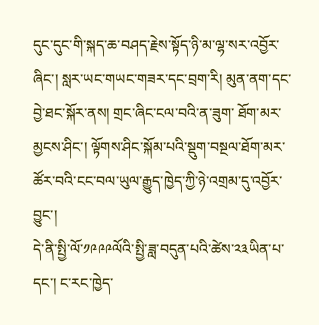དུང་དུང་གི་སྐད་ཆ་བཤད་རྗེས་སྟོད་ཉི་མ་ལྷ་སར་འབྱོར་ཞིང་། སླར་ཡང་གཡང་གཟར་དང་བྲག་རི། མུན་ནག་དང་བྱེ་ཐང་སྐོར་ནས། གྲང་ཞིང་ངལ་བའི་ན་ཟུག་ ཐོག་མར་མྱངས་ཤིང་། ལྟོགས་ཤིང་སྐོམ་པའི་སྡུག་བསྔལ་ཐོག་མར་ཚོར་བའི་ངང་བལ་ཡུལ་རྒྱུད་ཁྱེད་ཀྱི་ཉེ་འགྲམ་དུ་འབྱོར་བྱུང་།
དེ་ནི་སྤྱི་ལོ་༡༩༩༩ལོའི་སྤྱི་ཟླ་བདུན་པའི་ཚེས་༢༣ཡིན་པ་དང་། ང་རང་ཁྱེད་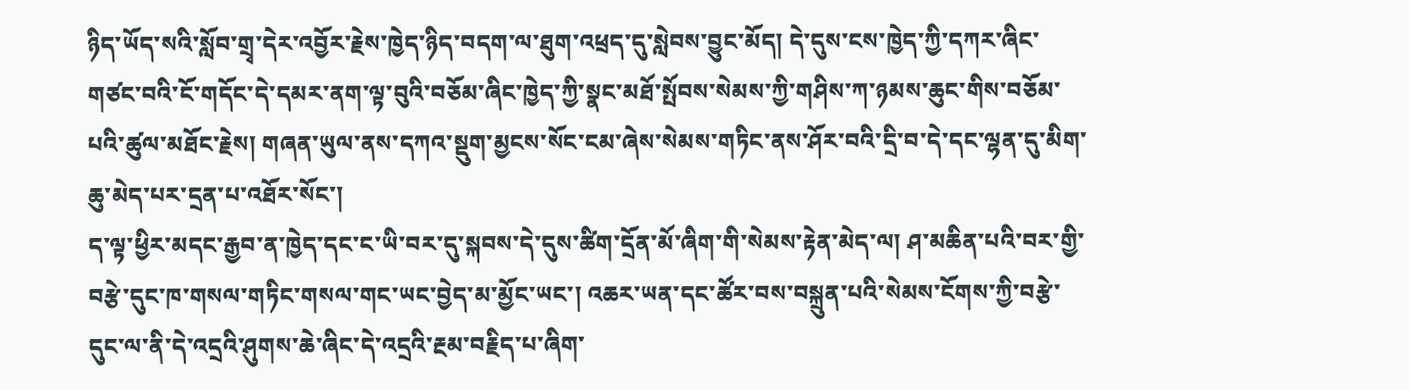ཉིད་ཡོད་སའི་སློབ་གྲྭ་དེར་འབྱོར་རྗེས་ཁྱེད་ཉིད་བདག་ལ་ཐུག་འཕྲད་དུ་སླེབས་བྱུང་མོད། དེ་དུས་ངས་ཁྱེད་ཀྱི་དཀར་ཞིང་གཙང་བའི་ངོ་གདོང་དེ་དམར་ནག་ལྟ་བུའི་བཅོམ་ཞིང་ཁྱེད་ཀྱི་སྣང་མཐོ་སྤོབས་སེམས་ཀྱི་གཤིས་ཀ་ཉམས་ཆུང་གིས་བཅོམ་པའི་ཚུལ་མཐོང་རྗེས། གཞན་ཡུལ་ནས་དཀའ་སྡུག་མྱངས་སོང་ངམ་ཞེས་སེམས་གཏིང་ནས་ཤོར་བའི་དྲི་བ་དེ་དང་ལྷན་དུ་མིག་ཆུ་མེད་པར་དྲན་པ་འཐོར་སོང་།
ད་ལྟ་ཕྱིར་མདང་རྒྱབ་ན་ཁྱེད་དང་ང་ཡི་བར་དུ་སྐབས་དེ་དུས་ཚིག་དྲོན་མོ་ཞིག་གི་སེམས་རྟེན་མེད་ལ། ཤ་མཆིན་པའི་བར་གྱི་བརྩེ་དུང་ཁ་གསལ་གཏིང་གསལ་གང་ཡང་བྱེད་མ་མྱོང་ཡང་། འཆར་ཡན་དང་ཚོར་བས་བསྐྲུན་པའི་སེམས་ངོགས་ཀྱི་བརྩེ་དུང་ལ་ནི་དེ་འདྲའི་ཤུགས་ཆེ་ཞིང་དེ་འདྲའི་རྔམ་བརྗིད་པ་ཞིག་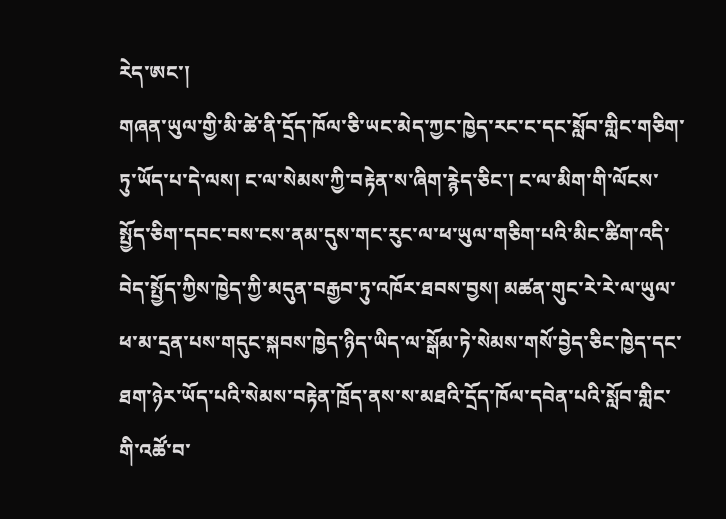རེད་ཨང་།
གཞན་ཡུལ་གྱི་མི་ཚེ་ནི་དྲོད་ཁོལ་ཅི་ཡང་མེད་ཀྱང་ཁྱེད་རང་ང་དང་སློབ་གླིང་གཅིག་ཏུ་ཡོད་པ་དེ་ལས། ང་ལ་སེམས་ཀྱི་བརྟེན་ས་ཞིག་རྙེད་ཅིང་། ང་ལ་མིག་གི་ལོངས་སྤྱོད་ཅིག་དབང་བས་ངས་ནམ་དུས་གང་རུང་ལ་ཕ་ཡུལ་གཅིག་པའི་མིང་ཚིག་འདི་བེད་སྤྱོད་ཀྱིས་ཁྱེད་ཀྱི་མདུན་བརྒྱབ་ཏུ་འཁོར་ཐབས་བྱས། མཚན་གུང་རེ་རེ་ལ་ཡུལ་ཕ་མ་དྲན་པས་གདུང་སྐབས་ཁྱེད་ཉིད་ཡིད་ལ་སྒོམ་ཏེ་སེམས་གསོ་བྱེད་ཅིང་ཁྱེད་དང་ཐག་ཉེར་ཡོད་པའི་སེམས་བརྟེན་ཁྲོད་ནས་ས་མཐའི་དྲོད་ཁོལ་དབེན་པའི་སློབ་གླིང་གི་འཚོ་བ་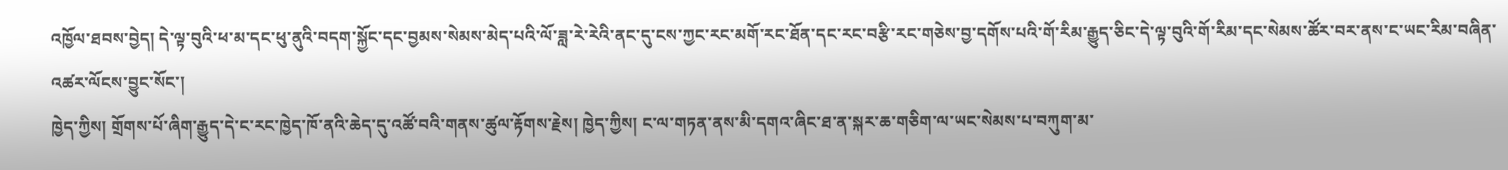འཁྱོལ་ཐབས་བྱེད། དེ་ལྟ་བུའི་ཕ་མ་དང་ཕུ་ནུའི་བདག་སྐྱོང་དང་བྱམས་སེམས་མེད་པའི་ལོ་ཟླ་རེ་རེའི་ནང་དུ་ངས་ཀྱང་རང་མགོ་རང་ཐོན་དང་རང་བརྩི་རང་གཅེས་བྱ་དགོས་པའི་གོ་རིམ་རྒྱུད་ཅིང་དེ་ལྟ་བུའི་གོ་རིམ་དང་སེམས་ཚོར་བར་ནས་ང་ཡང་རིམ་བཞིན་འཚར་ལོངས་བྱུང་སོང་།
ཁྱེད་ཀྱིས། གྲོགས་པོ་ཞིག་རྒྱུད་དེ་ང་རང་ཁྱེད་ཁོ་ནའི་ཆེད་དུ་འཚོ་བའི་གནས་ཚུལ་རྟོགས་རྗེས། ཁྱེད་ཀྱིས། ང་ལ་གཏན་ནས་མི་དགའ་ཞིང་ཐ་ན་སྐར་ཆ་གཅིག་ལ་ཡང་སེམས་པ་བཀུག་མ་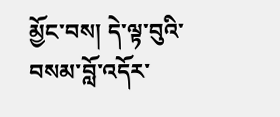མྱོང་བས། དེ་ལྟ་བུའི་བསམ་བློ་འདོར་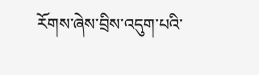རོགས་ཞེས་བྲིས་འདུག་པའི་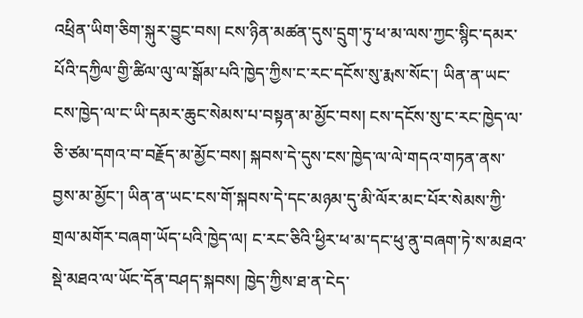འཕྲིན་ཡིག་ཅིག་སྐུར་བྱུང་བས། ངས་ཉིན་མཚན་དུས་དྲུག་ཏུ་ཕ་མ་ལས་ཀྱང་སྙིང་དམར་པོའི་དཀྱིལ་གྱི་ཚིལ་ལུ་ལ་སྒོམ་པའི་ཁྱེད་ཀྱིས་ང་རང་དངོས་སུ་རྨས་སོང་། ཡིན་ན་ཡང་ངས་ཁྱེད་ལ་ང་ཡི་དམར་ཆུང་སེམས་པ་བསྟན་མ་མྱོང་བས། ངས་དངོས་སུ་ང་རང་ཁྱེད་ལ་ཅི་ཙམ་དགའ་བ་བརྗོད་མ་མྱོང་བས། སྐབས་དེ་དུས་ངས་ཁྱེད་ལ་ལེ་གདའ་གཏན་ནས་བྱས་མ་མྱོང་། ཡིན་ན་ཡང་ངས་གོ་སྐབས་དེ་དང་མཉམ་དུ་མི་ལོར་མང་པོར་སེམས་ཀྱི་གྲལ་མགོར་བཞག་ཡོད་པའི་ཁྱེད་ལ། ང་རང་ཅིའི་ཕྱིར་ཕ་མ་དང་ཕུ་ནུ་བཞག་ཏེ་ས་མཐའ་སྡེ་མཐའ་ལ་ཡོང་དོན་བཤད་སྐབས། ཁྱེད་ཀྱིས་ཐ་ན་ངེད་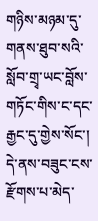གཉིས་མཉམ་དུ་གནས་ཐུབ་སའི་སློབ་གྲྭ་ཡང་བློས་གཏོང་གིས་ང་དང་རྒྱང་དུ་གྱེས་སོང་།
དེ་ནས་བཟུང་ངས་རྫོགས་པ་མེད་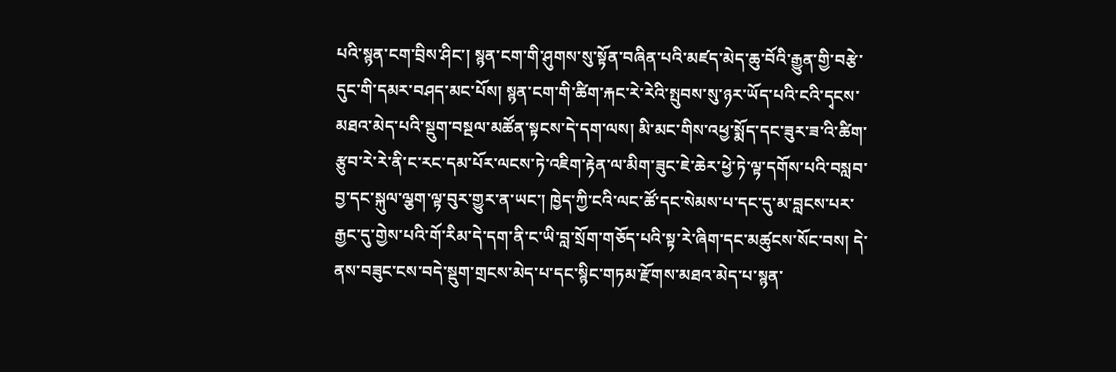པའི་སྙན་ངག་བྲིས་ཤིང་། སྙན་ངག་གི་ཤུགས་སུ་སྟོན་བཞིན་པའི་མཛད་མེད་ཆུ་བོའི་རྒྱུན་གྱི་བརྩེ་དུང་གི་དམར་བཤད་མང་པོས། སྙན་ངག་གི་ཚིག་རྐང་རེ་རེའི་སྤུབས་སུ་ཉར་ཡོད་པའི་ངའི་དྭངས་མཐའ་མེད་པའི་སྡུག་བསྔལ་མཚོན་སྟངས་དེ་དག་ལས། མི་མང་གིས་འཕྱ་སྨོད་དང་ཟུར་ཟ་འི་ཚིག་རྩུབ་རེ་རེ་ནི་ང་རང་དམ་པོར་ལངས་ཏེ་འཇིག་རྟེན་ལ་མིག་ཟུང་ཇེ་ཆེར་ཕྱེ་ཏེ་ལྟ་དགོས་པའི་བསླབ་བྱ་དང་སྐུལ་ལྕག་ལྟ་བུར་གྱུར་ན་ཡང་། ཁྱེད་ཀྱི་ངའི་ལང་ཚོ་དང་སེམས་པ་དང་དུ་མ་བླངས་པར་རྒྱང་དུ་གྱེས་པའི་གོ་རིམ་དེ་དག་ནི་ང་ཡི་བླ་སྲོག་གཅོད་པའི་སྟ་རེ་ཞིག་དང་མཚུངས་སོང་བས། དེ་ནས་བཟུང་ངས་བདེ་སྡུག་གྲངས་མེད་པ་དང་སྙིང་གཏམ་རྫོགས་མཐའ་མེད་པ་སྙན་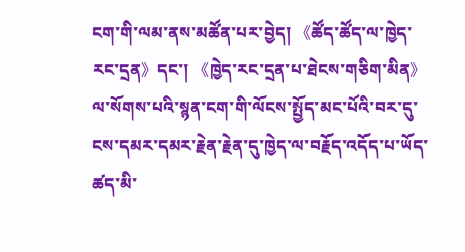ངག་གི་ལམ་ནས་མཚོན་པར་བྱེད། 《ཚོད་ཚོད་ལ་ཁྱེད་རང་དྲན》དང་། 《ཁྱེད་རང་དྲན་པ་ཐེངས་གཅིག་མིན》ལ་སོགས་པའི་སྙན་ངག་གི་ལོངས་སྤྱོད་མང་པོའི་བར་དུ་ངས་དམར་དམར་རྗེན་རྗེན་དུ་ཁྱེད་ལ་བརྗོད་འདོད་པ་ཡོད་ཚད་མི་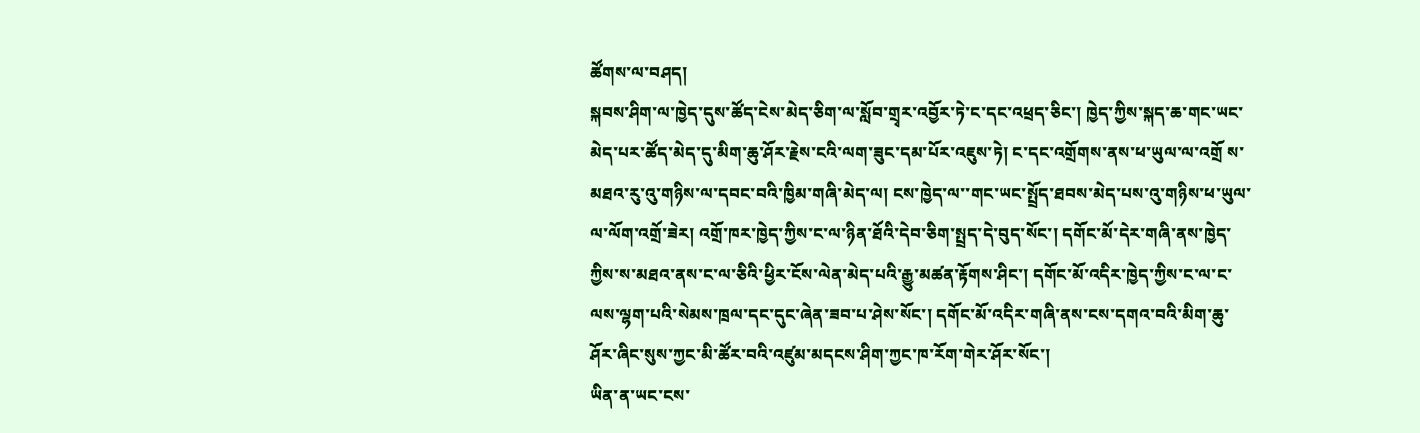ཚོགས་ལ་བཤད།
སྐབས་ཤིག་ལ་ཁྱེད་དུས་ཚོད་ངེས་མེད་ཅིག་ལ་སློབ་གྲྭར་འབྱོར་ཏེ་ང་དང་འཕྲད་ཅིང་། ཁྱེད་ཀྱིས་སྐད་ཆ་གང་ཡང་མེད་པར་ཚོད་མེད་དུ་མིག་ཆུ་ཤོར་རྗེས་ངའི་ལག་ཟུང་དམ་པོར་འཇུས་ཏེ། ང་དང་འགྲོགས་ནས་ཕ་ཡུལ་ལ་འགྲོ ས་མཐའ་རུ་འུ་གཉིས་ལ་དབང་བའི་ཁྱིམ་གཞི་མེད་ལ། ངས་ཁྱེད་ལ་་གང་ཡང་སྤྲོད་ཐབས་མེད་པས་འུ་གཉིས་ཕ་ཡུལ་ལ་ལོག་འགྲོ་ཟེར། འགྲོ་ཁར་ཁྱེད་ཀྱིས་ང་ལ་ཉིན་ཐོའི་དེབ་ཅིག་སྤྲད་དེ་བུད་སོང་། དགོང་མོ་དེར་གཞི་ནས་ཁྱེད་ཀྱིས་ས་མཐའ་ནས་ང་ལ་ཅིའི་ཕྱིར་ངོས་ལེན་མེད་པའི་རྒྱུ་མཚན་རྟོགས་ཤིང་། དགོང་མོ་འདིར་ཁྱེད་ཀྱིས་ང་ལ་ང་ལས་ལྷག་པའི་སེམས་ཁྲལ་དང་དུང་ཞེན་ཟབ་པ་ཤེས་སོང་། དགོང་མོ་འདིར་གཞི་ནས་ངས་དགའ་བའི་མིག་ཆུ་ཤོར་ཞིང་སུས་ཀྱང་མི་ཚོར་བའི་འཛུམ་མདངས་ཤིག་ཀྱང་ཁ་རོག་གེར་ཤོར་སོང་།
ཡིན་ན་ཡང་ངས་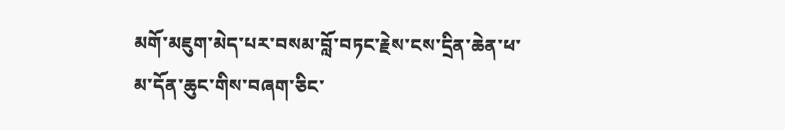མགོ་མཇུག་མེད་པར་བསམ་བློ་བཏང་རྗེས་ངས་དྲིན་ཆེན་ཕ་མ་དོན་ཆུང་གིས་བཞག་ཅིང་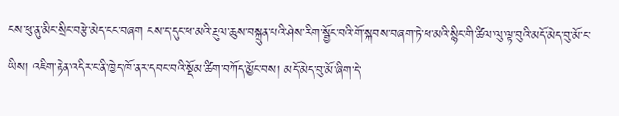ངས་ཕུ་ནུ་མིང་སྲིང་བརྩེ་མེད་ངང་བཞག ངས་ད་དུང་ཕ་མའི་རྔུལ་ཆུས་བསྐྲུན་པའི་ཤེས་རིག་སྦྱོང་བའི་གོ་སྐབས་བཞག་ཏེ་ཕ་མའི་སྙིང་གི་ཚིལ་ལུ་ལྟ་བུའི་མདོ་མེད་བུ་མོ་ང་ཡིས། འཇིག་རྟེན་འདིར་ང་ནི་ཁྱེད་ཁོ་ནར་དབང་བའི་སྡོམ་ཚིག་བཀོད་མྱོང་བས། མདོ་མེད་བུ་མོ་ཞིག་དེ་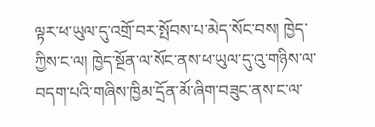ལྟར་ཕ་ཡུལ་དུ་འགྲོ་བར་སྤོབས་པ་མེད་སོང་བས། ཁྱེད་ཀྱིས་ང་ལ། ཁྱེད་སྔོན་ལ་སོང་ནས་ཕ་ཡུལ་དུ་འུ་གཉིས་ལ་བདག་པའི་གཞིས་ཁྱིམ་དྲོན་མོ་ཞིག་བཟུང་ནས་ང་ལ་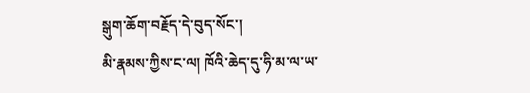སྒུག་ཆོག་བརྗོད་དེ་བུད་སོང་།
མི་རྣམས་ཀྱིས་ང་ལ། ཁོའི་ཆེད་དུ་ཧི་མ་ལ་ཡ་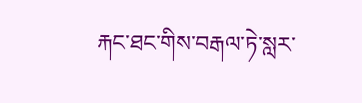རྐང་ཐང་གིས་བརྒལ་ཏེ་སླར་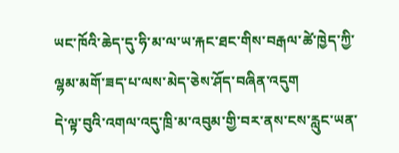ཡང་ཁོའི་ཆེད་དུ་ཧི་མ་ལ་ཡ་རྐང་ཐང་གིས་བརྒལ་ཚེ་ཁྱེད་ཀྱི་ལྷམ་མགོ་ཟད་པ་ལས་མེད་ཅེས་ཤོད་བཞིན་འདུག
དེ་ལྟ་བུའི་འགལ་འདུ་ཁྲི་མ་འབུམ་གྱི་བར་ནས་ངས་རླུང་ཡན་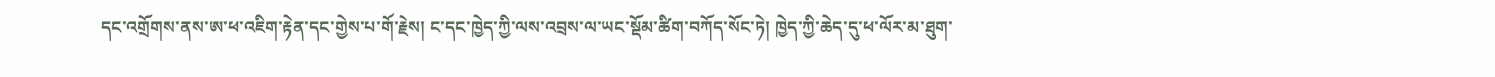དང་འགྲོགས་ནས་ཨ་ཕ་འཇིག་རྟེན་དང་གྱེས་པ་གོ་རྗེས། ང་དང་ཁྱེད་ཀྱི་ལས་འབྲས་ལ་ཡང་སྡོམ་ཚིག་བཀོད་སོང་ཏེ། ཁྱེད་ཀྱི་ཆེད་དུ་ཕ་ལོར་མ་ཐུག་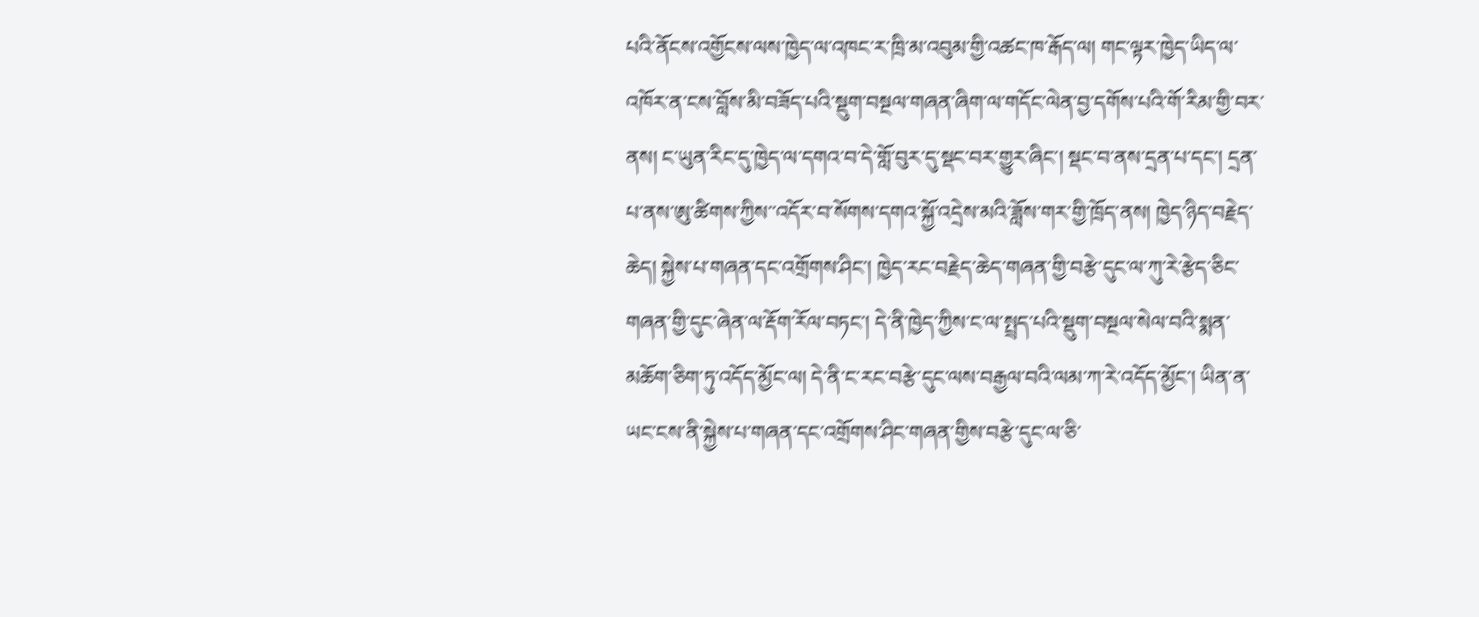པའི་ནོངས་འགྱོངས་ལས་ཁྱེད་ལ་འཁང་ར་ཁྲི་མ་འབུམ་གྱི་འཚང་ཁ་རྒོད་ལ། གང་ལྟར་ཁྱེད་ཡིད་ལ་འཁོར་ན་ངས་བློས་མི་བཟོད་པའི་སྡུག་བསྔལ་གཞན་ཞིག་ལ་གདོང་ལེན་བྱ་དགོས་པའི་གོ་རིམ་གྱི་བར་ནས། ང་ཡུན་རིང་དུ་ཁྱེད་ལ་དགའ་བ་དེ་གློ་བུར་དུ་སྡང་བར་གྱུར་ཞིང་། སྡང་བ་ནས་དྲན་པ་དང་། དྲན་པ་ནས་ཨུ་ཚིགས་ཀྱིས་་འདོར་བ་སོགས་དགའ་སྐྱོ་འདྲེས་མའི་ཟློས་གར་གྱི་ཁྲོད་ནས། ཁྱེད་ཉིད་བརྗེད་ཆེད། སྐྱེས་པ་གཞན་དང་འགྲོགས་ཤིང་། ཁྱེད་རང་བརྗེད་ཆེད་གཞན་གྱི་བརྩེ་དུང་ལ་ཀུ་རེ་རྩེད་ཅིང་གཞན་གྱི་དུང་ཞེན་ལ་རྡོག་རོལ་བཏང་། དེ་ནི་ཁྱེད་ཀྱིས་ང་ལ་སྤྲད་པའི་སྡུག་བསྔལ་སེལ་བའི་སྨན་མཆོག་ཅིག་ཏུ་འདོད་མྱོང་ལ། དེ་ནི་ང་རང་བརྩེ་དུང་ལས་བརྒྱལ་བའི་ལམ་ཀ་རེ་འདོད་མྱོང་། ཡིན་ན་ཡང་ངས་ནི་སྐྱེས་པ་གཞན་དང་འགྲོགས་ཤིང་གཞན་གྱིས་བརྩེ་དུང་ལ་ཅི་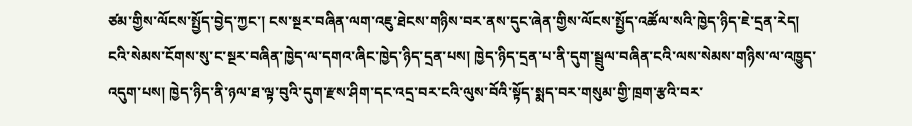ཙམ་གྱིས་ལོངས་སྤྱོད་བྱེད་ཀྱང་། ངས་སྔར་བཞིན་ལག་འཇུ་ཐེངས་གཉིས་བར་ནས་དུང་ཞེན་གྱིས་ལོངས་སྤྱོད་འཚོལ་སའི་ཁྱེད་ཉིད་ཇེ་དྲན་རེད། ངའི་སེམས་ངོགས་སུ་ང་སྔར་བཞིན་ཁྱེད་ལ་དགའ་ཞིང་ཁྱེད་ཉིད་དྲན་པས། ཁྱེད་ཉིད་དྲན་པ་ནི་དུག་སྦྲུལ་བཞིན་ངའི་ལས་སེམས་གཉིས་ལ་འཁྱུད་འདུག་པས། ཁྱེད་ཉིད་ནི་ཉལ་ཐ་ལྟ་བུའི་དུག་རྫས་ཤིག་དང་འདྲ་བར་ངའི་ལུས་བོའི་སྟོད་སྨད་བར་གསུམ་གྱི་ཁྲག་རྩའི་བར་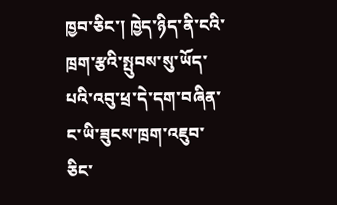ཁྱབ་ཅིང་། ཁྱེད་ཉིད་ནི་ངའི་ཁྲག་རྩའི་སྤུབས་སུ་ཡོད་པའི་འབུ་ཕྲ་དེ་དག་བཞིན་ང་ཡི་ཟུངས་ཁྲག་འཇུབ་ཅིང་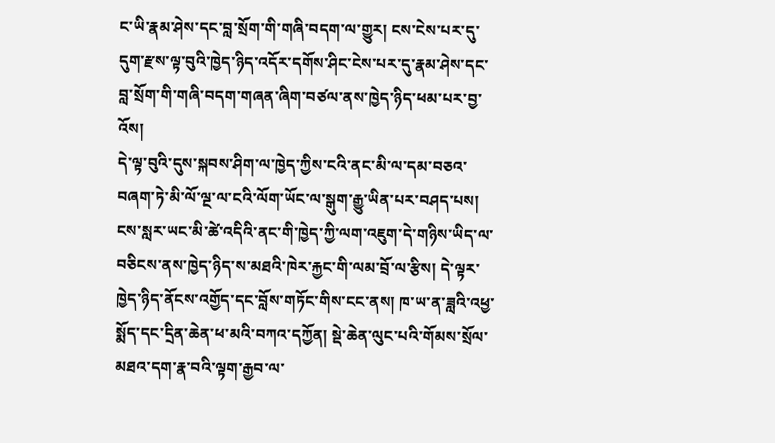ང་ཡི་རྣམ་ཤེས་དང་བླ་སྲོག་གི་གཞི་བདག་ལ་གྱུར། ངས་ངེས་པར་དུ་དུག་རྫས་ལྟ་བུའི་ཁྱེད་ཉིད་འདོར་དགོས་ཤིང་ངེས་པར་དུ་རྣམ་ཤེས་དང་བླ་སྲོག་གི་གཞི་བདག་གཞན་ཞིག་བཙལ་ནས་ཁྱེད་ཉིད་ཕམ་པར་བྱ་འོས།
དེ་ལྟ་བུའི་དུས་སྐབས་ཤིག་ལ་ཁྱེད་ཀྱིས་ངའི་ནང་མི་ལ་དམ་བཅའ་བཞག་ཏེ་མི་ལོ་ལྔ་ལ་ངའི་ལོག་ཡོང་ལ་སྒུག་རྒྱུ་ཡིན་པར་བཤད་པས། ངས་སླར་ཡང་མི་ཚེ་འདིའི་ནང་གི་ཁྱེད་ཀྱི་ལག་འཇུག་དེ་གཉིས་ཡིད་ལ་བཅིངས་ནས་ཁྱེད་ཉིད་ས་མཐའི་ཁེར་རྐྱང་གི་ལམ་བྲོ་ལ་རྩིས། དེ་ལྟར་ཁྱེད་ཉིད་ནོངས་འགྱོད་དང་བློས་གཏོང་གིས་ངང་ནས། ཁ་ཡ་ན་ཟླའི་འཕྱ་སྨོད་དང་དྲིན་ཆེན་ཕ་མའི་བཀའ་དཀྱོན། སྡེ་ཆེན་ལུང་པའི་གོམས་སྲོལ་མཐའ་དག་རྣ་བའི་ལྟག་རྒྱབ་ལ་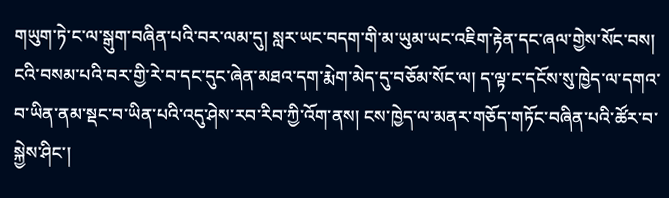གཡུག་ཏེ་ང་ལ་སྒུག་བཞིན་པའི་བར་ལམ་དུ། སླར་ཡང་བདག་གི་མ་ཡུམ་ཡང་འཇིག་རྟེན་དང་ཞལ་གྱེས་སོང་བས། ངའི་བསམ་པའི་བར་གྱི་རེ་བ་དང་དུང་ཞེན་མཐའ་དག་རྨེག་མེད་དུ་བཅོམ་སོང་ལ། ད་ལྟ་ང་དངོས་སུ་ཁྱེད་ལ་དགའ་བ་ཡིན་ནམ་སྡང་བ་ཡིན་པའི་འདུ་ཤེས་རབ་རིབ་ཀྱི་འོག་ནས། ངས་ཁྱེད་ལ་མནར་གཅོད་གཏོང་བཞིན་པའི་ཚོར་བ་སྐྱེས་ཤིང་།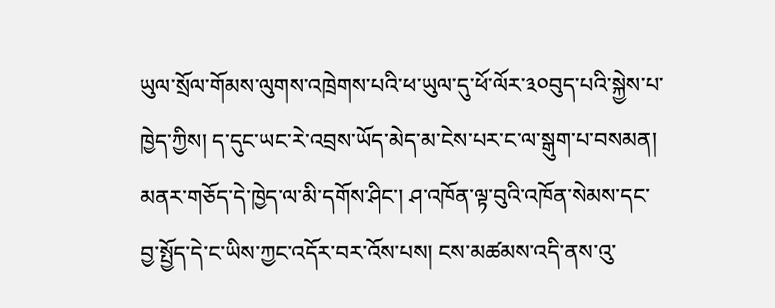ཡུལ་སྲོལ་གོམས་ལུགས་འཁྲེགས་པའི་ཕ་ཡུལ་དུ་ཕོ་ལོར་༣༠བུད་པའི་སྐྱེས་པ་ཁྱེད་ཀྱིས། ད་དུང་ཡང་རེ་འབྲས་ཡོད་མེད་མ་ངེས་པར་ང་ལ་སྒུག་པ་བསམན། མནར་གཅོད་དེ་ཁྱེད་ལ་མི་དགོས་ཤིང་། ཤ་འཁོན་ལྟ་བུའི་འཁོན་སེམས་དང་བྱ་སྤྱོད་དེ་ང་ཡིས་ཀྱང་འདོར་བར་འོས་པས། ངས་མཚམས་འདི་ནས་འུ་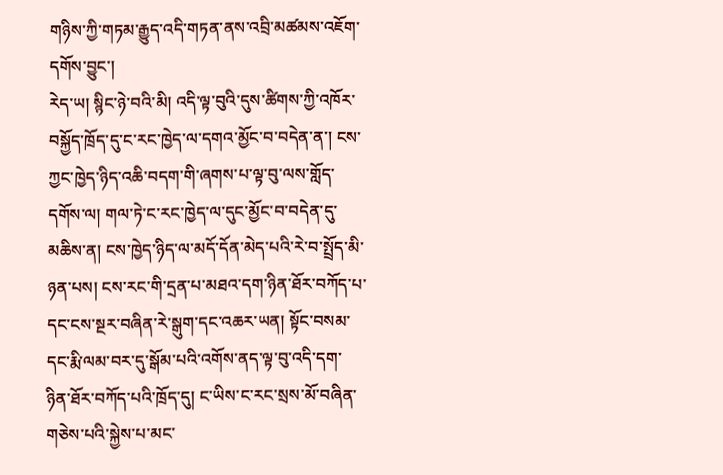གཉིས་ཀྱི་གཏམ་རྒྱུད་འདི་གཏན་ནས་འབྲི་མཚམས་འཇོག་དགོས་བྱུང་།
རེད་ཡ། སྙིང་ཉེ་བའི་མི། འདི་ལྟ་བུའི་དུས་ཚིགས་ཀྱི་འཁོར་བསྐྱོད་ཁྲོད་དུ་ང་རང་ཁྱེད་ལ་དགའ་མྱོང་བ་བདེན་ན་། ངས་ཀྱང་ཁྱེད་ཉིད་འཆི་བདག་གི་ཞགས་པ་ལྟ་བུ་ལས་གློད་དགོས་ལ། གལ་ཏེ་ང་རང་ཁྱེད་ལ་དུང་མྱོང་བ་བདེན་དུ་མཆིས་ན། ངས་ཁྱེད་ཉིད་ལ་མདོ་དོན་མེད་པའི་རེ་བ་སྤྲོད་མི་ཉན་པས། ངས་རང་གི་དྲན་པ་མཐའ་དག་ཉིན་ཐོར་བཀོད་པ་དང་ངས་སྔར་བཞིན་རེ་སྒུག་དང་འཆར་ཡན། སྟོང་བསམ་དང་རྨི་ལམ་བར་དུ་སྒོམ་པའི་འགོས་ནད་ལྟ་བུ་འདི་དག་ཉིན་ཐོར་བཀོད་པའི་ཁྲོད་དུ། ང་ཡིས་ང་རང་སྲས་མོ་བཞིན་གཅེས་པའི་སྐྱེས་པ་མང་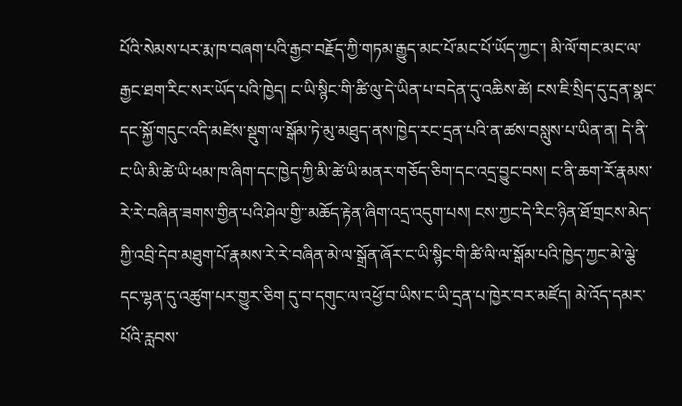པོའི་སེམས་པར་རྨ་ཁ་བཞག་པའི་རྒྱབ་བརྗོད་ཀྱི་གཏམ་རྒྱུད་མང་པོ་མང་པོ་ཡོད་ཀྱང་། མི་ལོ་གང་མང་ལ་རྒྱང་ཐག་རིང་སར་ཡོད་པའི་ཁྱེད། ང་ཡི་སྙིང་གི་ཚི་ལུ་དེ་ཡིན་པ་བདེན་དུ་འཆིས་ཚེ། ངས་ཇི་སྲིད་དུ་དྲན་སྣང་དང་སྐྱོ་གདུང་འདི་མཛེས་སྡུག་ལ་སྒོམ་ཏེ་མུ་མཐུད་ནས་ཁྱེད་རང་དྲན་པའི་ན་ཚས་བསླུས་པ་ཡིན་ན། དེ་ནི་ང་ཡི་མི་ཚེ་ཡི་ཕམ་ཁ་ཞིག་དང་ཁྱེད་ཀྱི་མི་ཚེ་ཡི་མནར་གཅོད་ཅིག་དང་འདྲ་བྱུང་བས། ང་ནི་ཆག་རོ་རྣམས་རེ་རེ་བཞིན་ཟགས་གྱིན་པའི་ཤེལ་གྱི་་མཆོད་རྟེན་ཞིག་འདྲ་འདུག་པས། ངས་ཀྱང་དེ་རིང་ཉིན་ཐོ་གྲངས་མེད་ཀྱི་འབྲི་དེབ་མཐུག་པོ་རྣམས་རེ་རེ་བཞིན་མེ་ལ་སྒྲོན་ཞོར་ང་ཡི་སྙིང་གི་ཚི་ལི་ལ་སྒོམ་པའི་ཁྱེད་ཀྱང་མེ་ལྕེ་དང་ལྷན་དུ་འཚུག་པར་གྱུར་ཅིག དུ་བ་དགུང་ལ་འཕྱོ་བ་ཡིས་ང་ཡི་དྲན་པ་ཁྱེར་བར་མཛོད། མེ་འོད་དམར་པོའི་རླབས་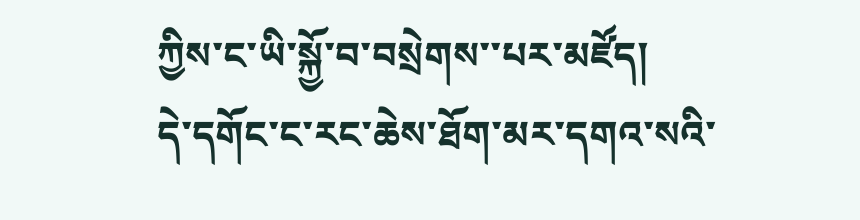ཀྱིས་ང་ཡི་སྐྱོ་བ་བསྲེགས་་པར་མཛོད།
དེ་དགོང་ང་རང་ཆེས་ཐོག་མར་དགའ་སའི་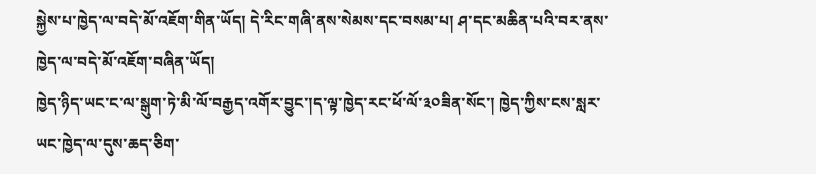སྐྱེས་པ་ཁྱེད་ལ་བདེ་མོ་འཇོག་གིན་ཡོད། དེ་རིང་གཞི་ནས་སེམས་དང་བསམ་པ། ཤ་དང་མཆིན་པའི་བར་ནས་ཁྱེད་ལ་བདེ་མོ་འཇོག་བཞིན་ཡོད།
ཁྱེད་ཉིད་ཡང་ང་ལ་སྒུག་ཏེ་མི་ལོ་བརྒྱད་འགོར་བྱུང་།ད་ལྟ་ཁྱེད་རང་ཕོ་ལོ་༣༠ཟིན་སོང་། ཁྱེད་ཀྱིས་ངས་སླར་ཡང་ཁྱེད་ལ་དུས་ཆད་ཅིག་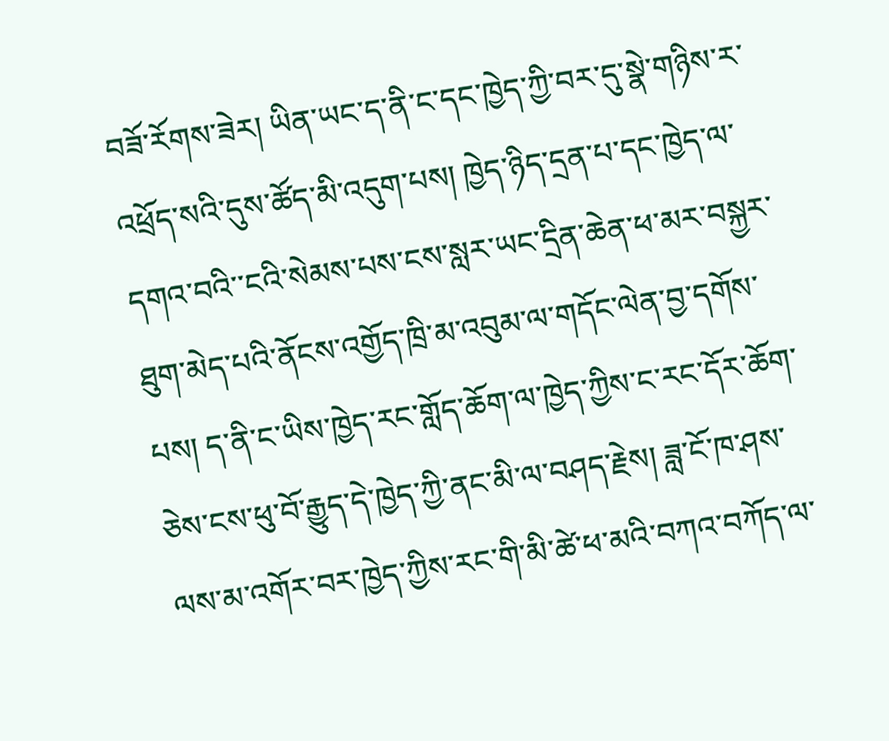བཟོ་རོགས་ཟེར། ཡིན་ཡང་ད་ནི་ང་དང་ཁྱེད་ཀྱི་བར་དུ་སྣེ་གཉིས་ར་འཕྲོད་སའི་དུས་ཚོད་མི་འདུག་པས། ཁྱེད་ཉིད་དྲན་པ་དང་ཁྱེད་ལ་དགའ་བའི་་ངའི་སེམས་པས་ངས་སླར་ཡང་དྲིན་ཆེན་ཕ་མར་བསྐྱར་ཐུག་མེད་པའི་ནོངས་འགྱོད་ཁྲི་མ་འབུམ་ལ་གདོང་ལེན་བྱ་དགོས་པས། ད་ནི་ང་ཡིས་ཁྱེད་རང་གློད་ཆོག་ལ་ཁྱེད་ཀྱིས་ང་རང་དོར་ཆོག་ཅེས་ངས་ཕུ་བོ་རྒྱུད་དེ་ཁྱེད་ཀྱི་ནང་མི་ལ་བཤད་རྗེས། ཟླ་ངོ་ཁ་ཤས་ལས་མ་འགོར་བར་ཁྱེད་ཀྱིས་རང་གི་མི་ཚེ་ཕ་མའི་བཀའ་བཀོད་ལ་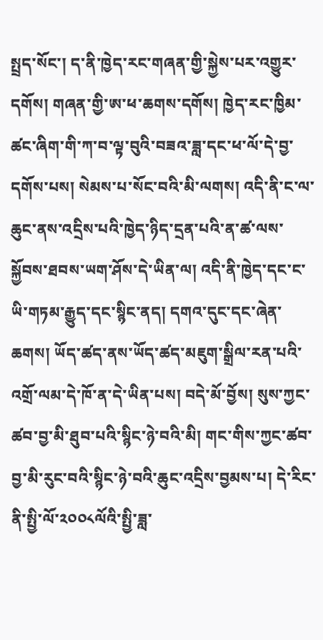སྤྲད་སོང་། ད་ནི་ཁྱེད་རང་གཞན་གྱི་སྐྱེས་པར་འགྱུར་དགོས། གཞན་གྱི་ཨ་ཕ་ཆགས་དགོས། ཁྱེད་རང་ཁྱིམ་ཚང་ཞིག་གི་ཀ་བ་ལྟ་བུའི་བཟའ་ཟླ་དང་ཕ་ལོ་དེ་བྱ་དགོས་པས། སེམས་པ་སོང་བའི་མི་ལགས། འདི་ནི་ང་ལ་ཆུང་ནས་འདྲིས་པའི་ཁྱེད་ཉིད་དྲན་པའི་ན་ཚ་ལས་སྐྱོབས་ཐབས་ཡག་ཤོས་དེ་ཡིན་ལ། འདི་ནི་ཁྱེད་དང་ང་ཡི་གཏམ་རྒྱུད་དང་སྙིང་ནད། དགའ་དུང་དང་ཞེན་ཆགས། ཡོད་ཚད་ནས་ཡོད་ཚད་མཇུག་སྒྲིལ་རན་པའི་འགྲོ་ལམ་དེ་ཁོ་ན་དེ་ཡིན་པས། བདེ་མོ་བྱོས། སུས་ཀྱང་ཚབ་བྱ་མི་ཐུབ་པའི་སྙིང་ཉེ་བའི་མི། གང་གིས་ཀྱང་ཚབ་བྱ་མི་རུང་བའི་སྙིང་ཉེ་བའི་ཆུང་འདྲིས་བྱམས་པ། དེ་རིང་ནི་སྤྱི་ལོ་༢༠༠༨ལོའི་སྤྱི་ཟླ་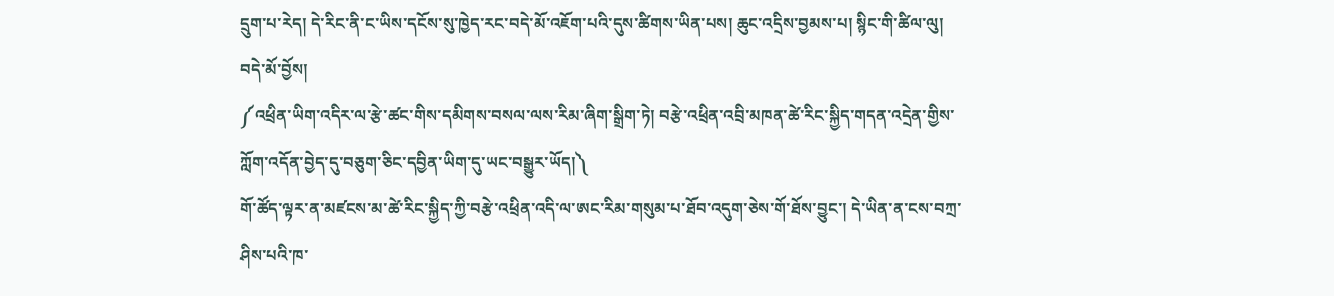དྲུག་པ་རེད། དེ་རིང་ནི་ང་ཡིས་དངོས་སུ་ཁྱེད་རང་བདེ་མོ་འཇོག་པའི་དུས་ཚིགས་ཡིན་པས། ཆུང་འདྲིས་བྱམས་པ། སྙིང་གི་ཚིལ་ལུ། བདེ་མོ་བྱོས།
༼འཕྲིན་ཡིག་འདིར་ལ་རྩེ་ཚང་གིས་དམིགས་བསལ་ལས་རིམ་ཞིག་སྒྲིག་ཏེ། བརྩེ་འཕྲིན་འབྲི་མཁན་ཚེ་རིང་སྐྱིད་གདན་འདྲེན་གྱིས་ཀློག་འདོན་བྱེད་དུ་བཅུག་ཅིང་དབྱིན་ཡིག་དུ་ཡང་བསྒྱུར་ཡོད།༽
གོ་ཚོད་ལྟར་ན་མཛངས་མ་ཚེ་རིང་སྐྱིད་ཀྱི་བརྩེ་འཕྲིན་འདི་ལ་ཨང་རིམ་གསུམ་པ་ཐོབ་འདུག་ཅེས་གོ་ཐོས་བྱུང་། དེ་ཡིན་ན་ངས་བཀྲ་ཤིས་པའི་ཁ་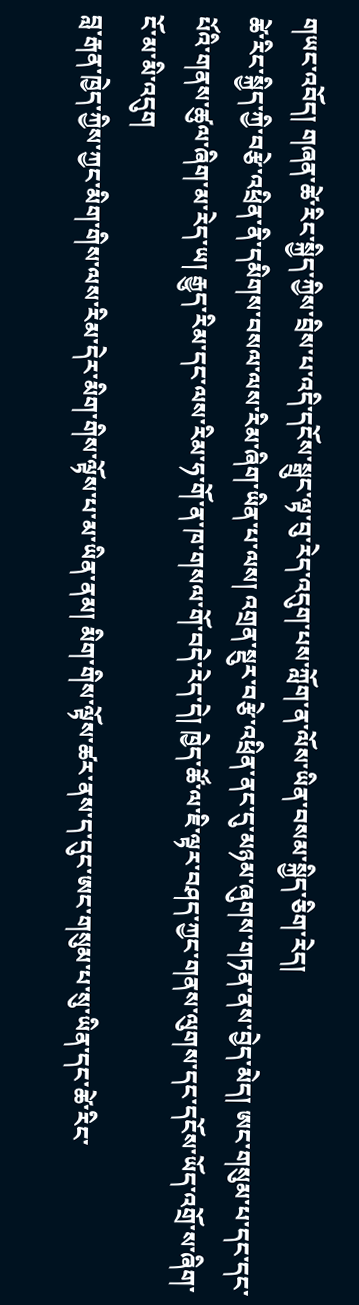གཡང་འབོད། གཞན་ཚེ་རིང་སྐྱིད་ཀྱིས་བྲིས་པ་འདི་དངོས་སྒྲུང་ལྟ་བུ་རེད་འདུག་པས་ཀློག་ན་ལོས་ཡིན་བསམ་སྐྱིད་ཅིག་རེད།
ཚེ་རིང་སྐྱིད་ཀྱི་བརྩེ་འཕྲིན་ནི་དམིགས་བསལ་ལས་རིམ་ཞིག་ཡིན་པ་ལས། འགྲན་སྡུར་བརྩེ་འཕྲིན་ནང་དུ་མཉམ་ཞུགས་གཏན་ནས་བྱེད་མེད། ཨང་གསུམ་པ་དང་དང་པོའི་གནས་ཚུལ་ཞིག་མ་རེད་ཡ། རྒྱུད་རིམ་དང་ལས་རིམ་ཧ་གོ་ན་ཁ་གསལ་གོ་བདེ་རེད་དེ། ཁྱེད་ཚོ་ལ་ཇི་ལྟར་བཤད་ཀྱང་གནས་ལུགས་དང་དངོས་ཡོད་འགྲོ་ས་ཞིག་ངོ་མ་མི་འདུག
བླ་རྒན་ཁྱེད་ཀྱིས་ཀྱང་མིག་གིས་ལས་རིམ་དེར་མིག་གིས་ལྟོས་པ་མ་ཡིན་ནམ། མིག་གིས་ལྟོས་ཚར་ནས་ད་དུང་ཨང་གསུམ་པ་སུ་ཡིན་དང་ཚེ་རིང་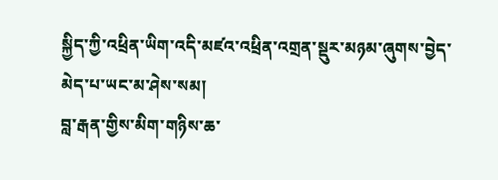སྐྱིད་ཀྱི་འཕྲིན་ཡིག་འདི་མཛའ་འཕྲིན་འགྲན་སྡུར་མཉམ་ཞུགས་བྱེད་མེད་པ་ཡང་མ་ཤེས་སམ།
བླ་རྒན་གྱིས་མིག་གཉིས་ཆ་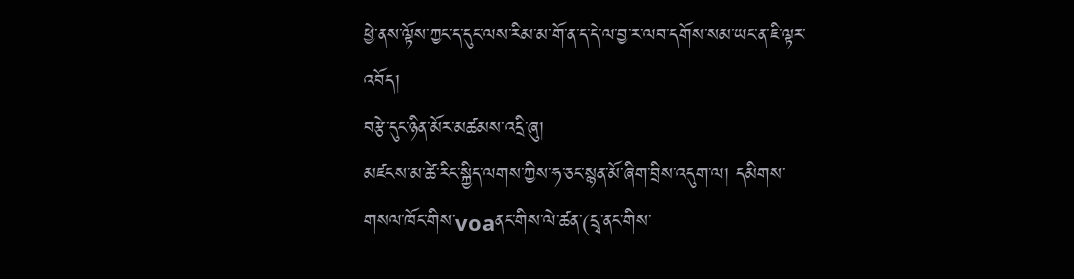ཕྱེ་ནས་ལྟོས་ཀྱང་ད་དུང་ལས་རིམ་མ་གོ་ན་ད་དེ་ལ་བྱ་ར་ལབ་དགོས་སམ་ཡང་ན་ཇི་ལྟར་འབོད།
བརྩེ་དུང་ཉིན་མོར་མཚམས་འདྲི་ཞུ།
མཛངས་མ་ཚེ་རིང་སྐྱིད་ལགས་ཀྱིས་ཧ་ཅང་སྙན་མོ་ཞིག་བྲིས་འདུག་ལ། དམིགས་གསལ་ཁོང་གིས་voaནང་གིས་ལེ་ཚན་(དྲྭ་ནང་གིས་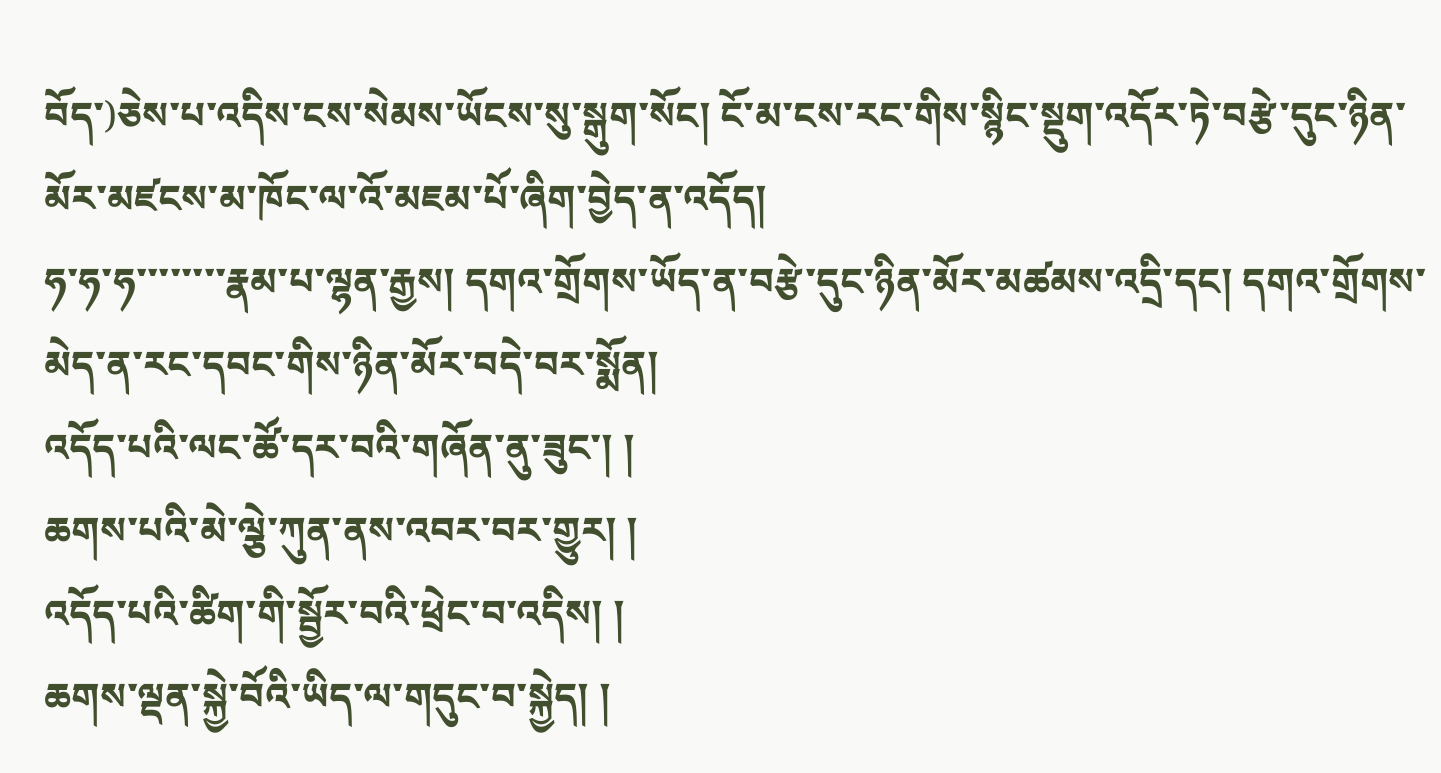བོད་)ཅེས་པ་འདིས་ངས་སེམས་ཡོངས་སུ་སྒུག་སོང། ངོ་མ་ངས་རང་གིས་སྙིང་སྡུག་འདོར་ཏེ་བརྩེ་དུང་ཉིན་མོར་མཛངས་མ་ཁོང་ལ་འོ་མཇམ་པོ་ཞིག་བྱེད་ན་འདོད།
ཧ་ཧ་ཧ་་་་་་་་རྣམ་པ་ལྷན་རྒྱས། དགའ་གྲོགས་ཡོད་ན་བརྩེ་དུང་ཉིན་མོར་མཚམས་འདྲི་དང། དགའ་གྲོགས་མེད་ན་རང་དབང་གིས་ཉིན་མོར་བདེ་བར་སྨོན།
འདོད་པའི་ལང་ཚོ་དར་བའི་གཞོན་ནུ་ཟུང་། །
ཆགས་པའི་མེ་ལྕེ་ཀུན་ནས་འབར་བར་གྱུར། །
འདོད་པའི་ཚིག་གི་སྦྱོར་བའི་ཕྲེང་བ་འདིས། །
ཆགས་ལྡན་སྐྱེ་བོའི་ཡིད་ལ་གདུང་བ་སྐྱེད། །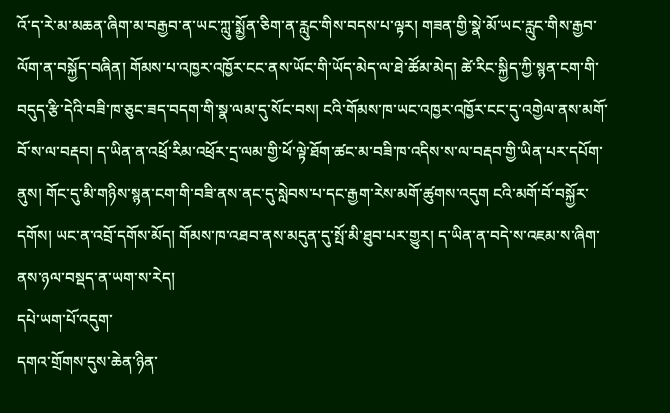འོ་ད་རེ་མ་མཆན་ཞིག་མ་བརྒྱབ་ན་ཡང་ཀླུ་སྨྱོན་ཅིག་ན་རླུང་གིས་བདས་པ་ལྟར། གཟན་གྱི་སྣེ་མོ་ཡང་རླུང་གིས་རྒྱབ་ལོག་ན་བསྐྱོད་བཞིན། གོམས་པ་འཁྱར་འཁྱོར་ངང་ནས་ཡོང་གི་ཡོད་མེད་ལ་ཐེ་ཚོམ་མེད། ཚེ་རིང་སྐྱིད་ཀྱི་སྙན་ངག་གི་བདུད་རྩི་དེའི་བཟི་ཁ་ཅུང་ཟད་བདག་གི་སྣ་ལམ་དུ་སོང་བས། ངའི་གོམས་ཁ་ཡང་འཁྱར་འཁྱོར་ངང་དུ་འགྱེལ་ནས་མགོ་བོ་ས་ལ་བརྡབ། ད་ཡིན་ན་འཕྲོ་རིམ་འཕྲོར་དྲ་ལམ་གྱི་ཕོ་ལྟེ་ཐོག་ཚང་མ་བཟི་ཁ་འདིས་ས་ལ་བརྡབ་གྱི་ཡིན་པར་དཔོག་ནུས། གོང་དུ་མི་གཉིས་སྙན་ངག་གི་བཟི་ནས་ནང་དུ་སླེབས་པ་དང་རྒྱག་རེས་མགོ་ཚུགས་འདུག ངའི་མགོ་བོ་བསྐྱོར་དགོས། ཡང་ན་འབྲོ་དགོས་མོད། གོམས་ཁ་འཐབ་ནས་མདུན་དུ་སྤོ་མི་ཐུབ་པར་གྱུར། ད་ཡིན་ན་བདེ་ས་འཇམ་ས་ཞིག་ནས་ཉལ་བསྡད་ན་ཡག་ས་རེད།
དཔེ་ཡག་པོ་འདུག་
དགའ་གྲོགས་དུས་ཆེན་ཉིན་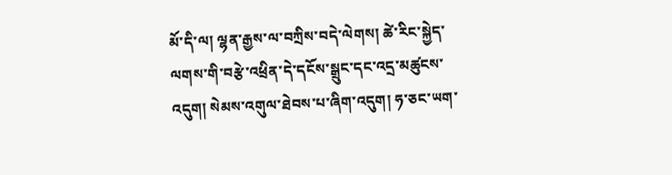མོ་དི་ལ། ལྷན་རྒྱས་ལ་བཀྲིས་བདེ་ལེགས། ཚེ་རིང་སྐྱེད་ལགས་གི་བརྩེ་འཕྲིན་དེ་དངོས་སྒྲུང་དང་འདྲ་མཚུངས་འདུག། སེམས་འགུལ་ཐེབས་པ་ཞིག་འདུག། ཧ་ཅང་ཡག་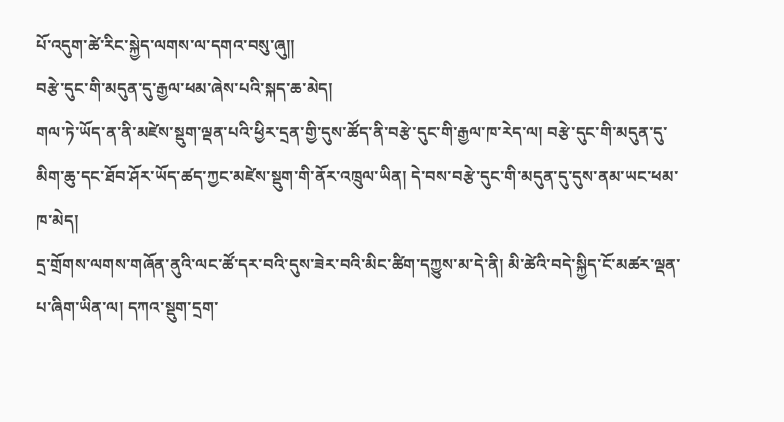པོ་འདུག་ཚེ་རིང་སྐྱེད་ལགས་ལ་དགའ་བསུ་ཞུ།།
བརྩེ་དུང་གི་མདུན་དུ་རྒྱལ་ཕམ་ཞེས་པའི་སྐད་ཆ་མེད།
གལ་ཏེ་ཡོད་ན་ནི་མཛེས་སྡུག་ལྡན་པའི་ཕྱིར་དྲན་གྱི་དུས་ཚོད་ནི་བརྩེ་དུང་གི་རྒྱལ་ཁ་རེད་ལ། བརྩེ་དུང་གི་མདུན་དུ་མིག་ཆུ་དང་ཐོབ་ཤོར་ཡོད་ཚད་ཀྱང་མཛེས་སྡུག་གི་ནོར་འཁྲུལ་ཡིན། དེ་བས་བརྩེ་དུང་གི་མདུན་དུ་དུས་ནམ་ཡང་ཕམ་ཁ་མེད།
དྲ་གྲོགས་ལགས་གཞོན་ནུའི་ལང་ཚོ་དར་བའི་དུས་ཟེར་བའི་མིང་ཚིག་དཀྱུས་མ་དེ་ནི། མི་ཚེའི་བདེ་སྐྱིད་ངོ་མཚར་ལྡན་པ་ཞིག་ཡིན་ལ། དཀའ་སྡུག་དྲག་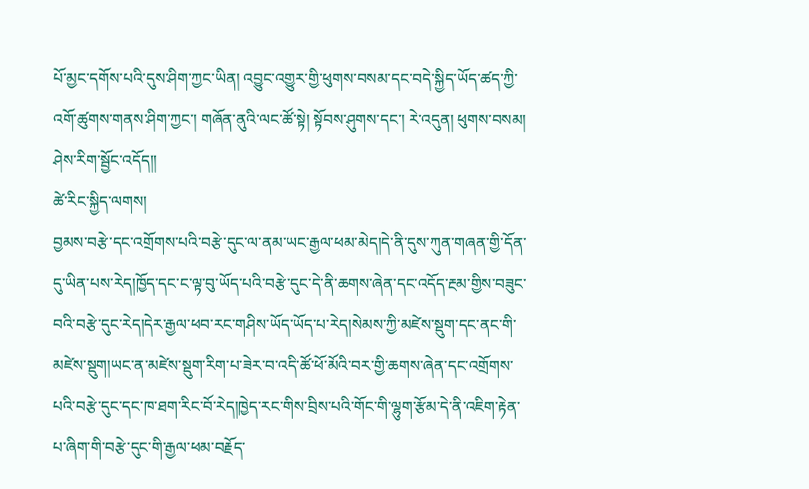པོ་མྱང་དགོས་པའི་དུས་ཤིག་ཀྱང་ཡིན། འབྱུང་འགྱུར་གྱི་ཕུགས་བསམ་དང་བདེ་སྐྱིད་ཡོད་ཚད་ཀྱི་འགོ་ཚུགས་གནས་ཤིག་ཀྱང་། གཞོན་ནུའི་ལང་ཚོ་སྟེ། སྟོབས་ཤུགས་དང་། རེ་འདུན། ཕུགས་བསམ། ཤེས་རིག་སྦྱོང་འདོད།།
ཚེ་རིང་སྐྱིད་ལགས།
བྱམས་བརྩེ་དང་འགྲོགས་པའི་བརྩེ་དུང་ལ་ནམ་ཡང་རྒྱལ་ཕམ་མེད།དེ་ནི་དུས་ཀུན་གཞན་གྱི་དོན་དུ་ཡིན་པས་རེད།ཁྱོད་དང་ང་ལྟ་བུ་ཡོད་པའི་བརྩེ་དུང་དེ་ནི་ཆགས་ཞེན་དང་འདོད་རྔམ་གྱིས་བཟུང་བའི་བརྩེ་དུང་རེད།དེར་རྒྱལ་ཕབ་རང་གཤིས་ཡོད་ཡོད་པ་རེད།སེམས་ཀྱི་མཛེས་སྡུག་དང་ནང་གི་མཛེས་སྡུག།ཡང་ན་མཛེས་སྡུག་རིག་པ་ཟེར་བ་འདི་ཚོ་ཕོ་མོའི་བར་གྱི་ཆགས་ཞེན་དང་འགྲོགས་པའི་བརྩེ་དུང་དང་ཁ་ཐག་རིང་བོ་རེད།ཁྱེད་རང་གིས་བྲིས་པའི་གོང་གི་ལྷུག་རྩོམ་དེ་ནི་འཇིག་རྟེན་པ་ཞིག་གི་བརྩེ་དུང་གི་རྒྱལ་ཕམ་བརྗོད་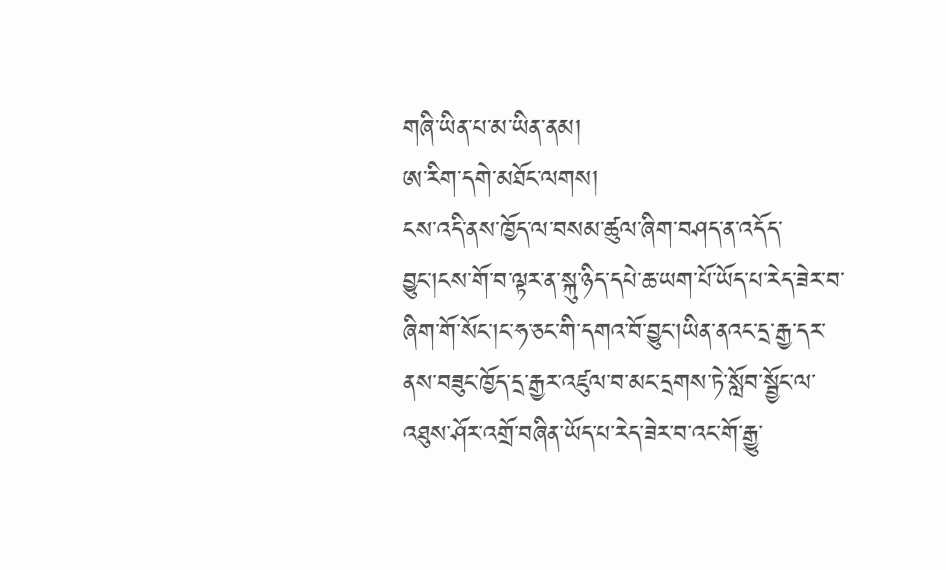གཞི་ཡིན་པ་མ་ཡིན་ནམ།
ཨ་རིག་དགེ་མཐོང་ལགས།
ངས་འདི་ནས་ཁྱོད་ལ་བསམ་ཚུལ་ཞིག་བཤད་ན་འདོད་བྱུང་།ངས་གོ་བ་ལྟར་ན་སྐུ་ཉིད་དཔེ་ཆ་ཡག་པོ་ཡོད་པ་རེད་ཟེར་བ་ཞིག་གོ་སོང་།ང་ཧ་ཅང་གི་དགའ་བོ་བྱུང་།ཡིན་ནའང་དྲ་རྒྱ་དར་ནས་བཟུང་ཁྱོད་དྲ་རྒྱར་འཛུལ་བ་མང་དྲགས་ཏེ་སློབ་སྦྱོང་ལ་འཐུས་ཤོར་འགྲོ་བཞིན་ཡོད་པ་རེད་ཟེར་བ་འང་གོ་རྒྱུ་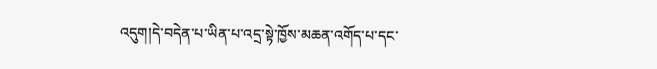འདུག།དེ་བདེན་པ་ཡིན་པ་འདྲ་སྟེ་ཁྱོས་མཆན་འགོད་པ་དང་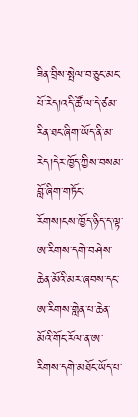ཟིན་བྲིས་སྤེལ་བ་ཅུང་མང་པོ་རེད།འདི་ཚོ་ལ་དེ་ཙམ་རིན་ཐང་ཞིག་ཡོད་ནི་མ་རེད།དེར་ཁྱོད་ཀྱིས་བསམ་བློ་ཞིག་གཏོང་རོགས།ངས་ཁྱོད་ཉིད་ད་ལྟ་ཨ་རིགས་དགེ་བཤེས་ཆེན་མོའི་མར་ཞབས་དང་ཨ་རིགས་གླེན་པ་ཆེན་མོའི་གོང་རོལ་ན་ཨ་རིགས་དགེ་མཐོང་ཡོད་པ་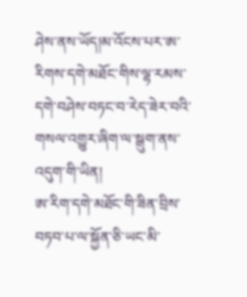ཤེས་ནས་ཡོད།མ་འོངས་པར་ཨ་རིགས་དགེ་མཐོང་གིས་ལྷ་རམས་དགེ་བཤེས་བཏང་བ་རེད་ཟེར་བའི་གསལ་འགྱུར་ཞིག་ལ་སྒུག་ནས་འདུག་གི་ཡིན།
ཨ་རིག་དགེ་མཐོང་གི་ཟིན་བྲིས་བཏབ་པ་ལ་སྐྱོན་ཅི་ཡང་མི་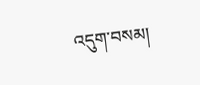འདུག་བསམ།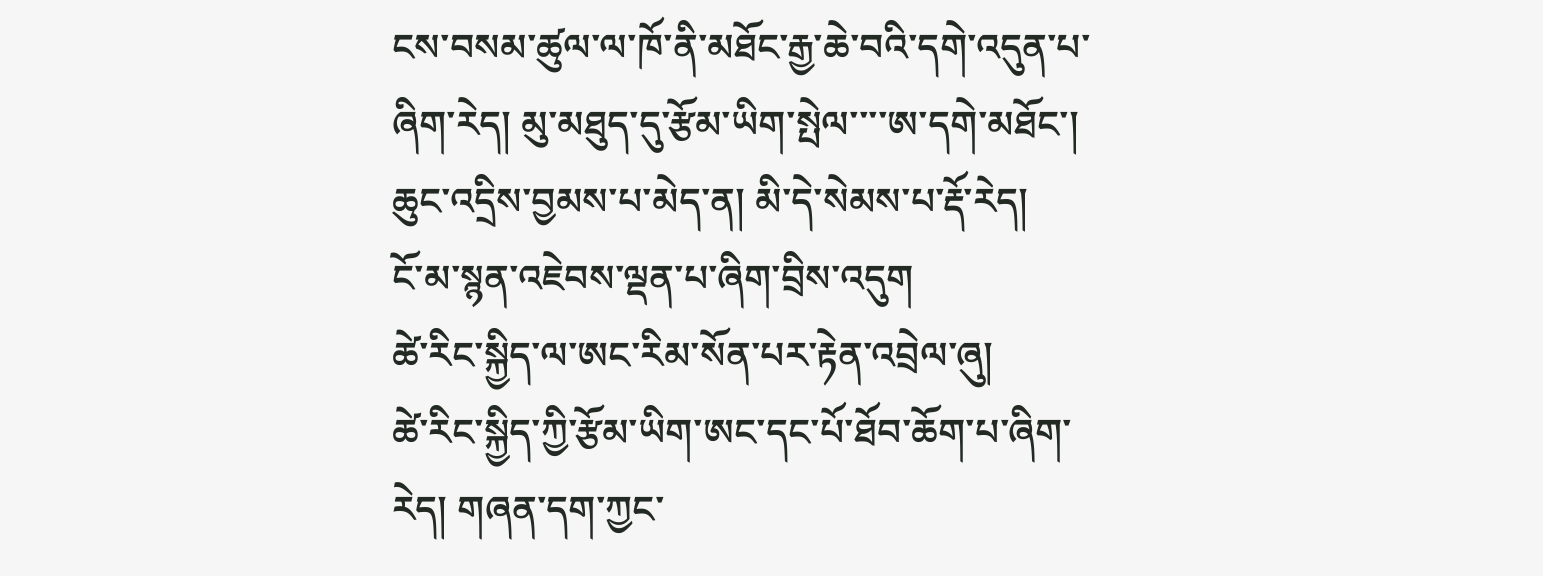ངས་བསམ་ཚུལ་ལ་ཁོ་ནི་མཐོང་རྒྱ་ཆེ་བའི་དགེ་འདུན་པ་ཞིག་རེད། མུ་མཐུད་དུ་རྩོམ་ཡིག་སྤེལ་་་་ཨ་དགེ་མཐོང་།
ཆུང་འདྲིས་བྱམས་པ་མེད་ན། མི་དེ་སེམས་པ་རྡོ་རེད།
ངོ་མ་སྙན་འཇེབས་ལྡན་པ་ཞིག་བྲིས་འདུག
ཚེ་རིང་སྐྱིད་ལ་ཨང་རིམ་སོན་པར་རྟེན་འབྲེལ་ཞུ།
ཚེ་རིང་སྐྱིད་ཀྱི་རྩོམ་ཡིག་ཨང་དང་པོ་ཐོབ་ཆོག་པ་ཞིག་རེད། གཞན་དག་ཀྱང་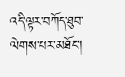འདི་ལྟར་བཀོད་ཐུབ་ལེགས་པར་མཐོང་།